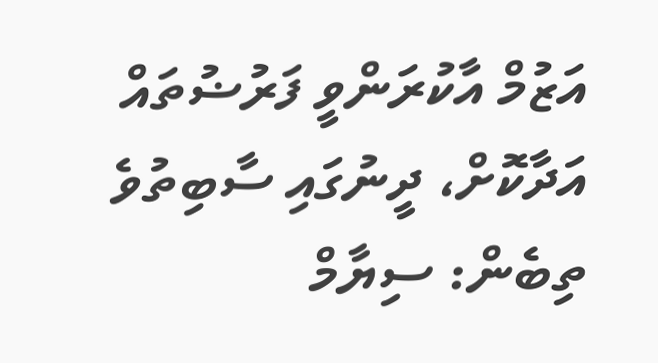އަޒުމް އާކުރަންވީ ފަރުޟުތައް އަދާކޮށް، ދީނުގައި ސާބިތުވެ ތިބެން: ސިޔާމް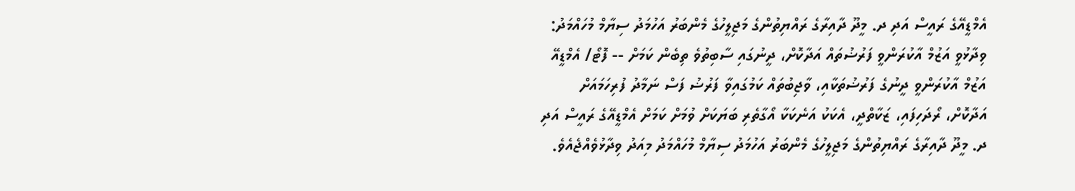އެމްޑީއޭގެ ރައީސް އަދި ދ. މީދޫ ދާއިރާގެ ރައްޔިތުންގެ މަޖިލީހުގެ މެންބަރު އަހުމަދު ސިޔާމް މުހައްމަދު: ވިދާޅުވީ އަޒުމް އާކުރަންވީ ފަރުޟުތައް އަދާކޮށް، ދީނުގައި ސާބިތުވެ ތިބެން ކަމަށް -- ފޮޓޯ/ އެމްޑީއޭ
އަޒުމް އާކުރަންވީ ދީނުގެ ފަރުޟުތަކާއި، ވާޖިބުތައް ކަމުގައިވާ ފަރުޟު ފަސް ނަމާދު ފުރިހަމައަށް އަދާކޮށް، ރޯދަހިފައި، ޒަކާތްދީ، އެކަކު އަނެކަކާ އޯގާތެރި ބަޔަކަށް ވުމަށް ކަމަށް އެމްޑީއޭގެ ރައީސް އަދި ދ. މީދޫ ދާއިރާގެ ރައްޔިތުންގެ މަޖިލީހުގެ މެންބަރު އަހުމަދު ސިޔާމް މުހައްމަދު މިއަދު ވިދާޅުވެއްޖެއެވެ.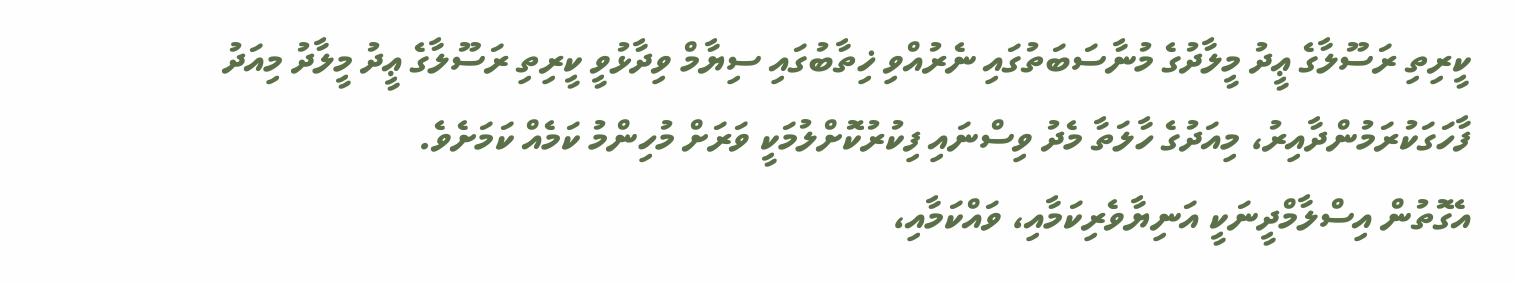ކީރިތި ރަސޫލާގެ ޢީދު މީލާދުގެ މުނާސަބަތުގައި ނެރުއްވި ޚިތާބުގައި ސިޔާމް ވިދާޅުވީ ކީރިތި ރަސޫލާގެ ޢީދު މީލާދު މިއަދު ފާހަގަކުރަމުންދާއިރު، މިއަދުގެ ހާލަތާ މެދު ވިސްނައި ފިކުރުކޮށްލުމަކީ ވަރަށް މުހިންމު ކަމެއް ކަމަށެވެ.
އެގޮތުން އިސްލާމްދީނަކީ އަނިޔާވެރިކަމާއި، ވައްކަމާއި،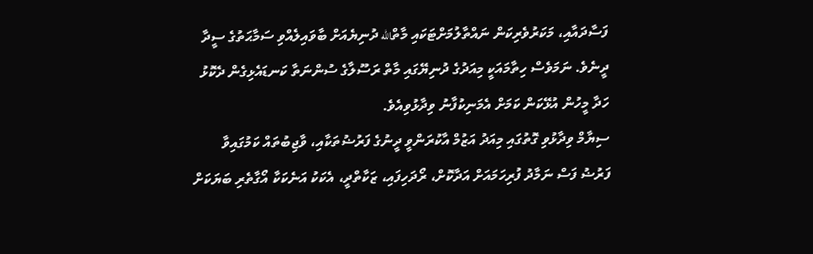ފަސާދައާއި، މަކަރުވެރިކަން ނައްތާލުމަށްޓަކައި މާތްالله ދުނިޔެއަށް ބާވައިލެއްވި ސަމާޙަތުގެ ސީދާ ދީނެވެ. ނަމަވެސް ހިތާމައަކީ މިއަދުގެ ދުނިޔޭގައި މާތް ރަސޫލާގެ ސުންނަތާ ކަނޑައެޅިގެން ދެކޮޅު ހަދާ މީހުން އުޅޭކަން ކަމަށް އެމަނިކުފާނު ވިދާޅުވިއެވެ.
ސިޔާމް ވިދާޅުވި ގޮތުގައި މިއަދު އަޒުމް އާކުރަންވީ ދީނުގެ ފަރުޟުތަކާއި، ވާޖިބުތައް ކަމުގައިވާ ފަރުޟު ފަސް ނަމާދު ފުރިހަމައަށް އަދާކޮށް، ރޯދަހިފައި، ޒަކާތްދީ، އެކަކު އަނެކަކާ އޯގާތެރި ބަޔަކަށް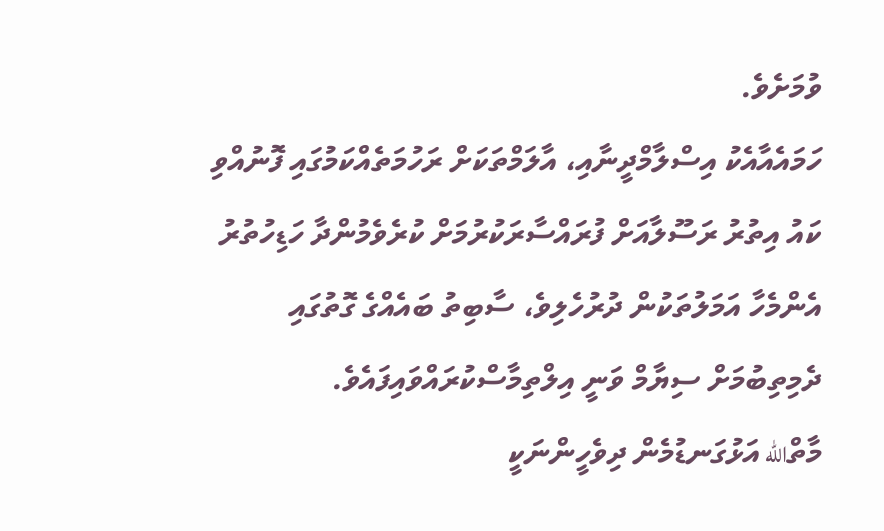ވުމަށެވެ.
ހަމައެއާއެކު އިސްލާމްދީނާއި، އާލަމްތަކަށް ރަހުމަތެއްކަމުގައި ފޮނުއްވި ކައު އިތުރު ރަސޫލާއަށް ފުރައްސާރަކުރުމަށް ކުރެވެމުންދާ ހަޑިހުތުރު އެންމެހާ އަމަލުތަކުން ދުރުހެލިވެ، ސާބިތު ބައެއްގެ ގޮތުގައި ދެމިތިބުމަށް ސިޔާމް ވަނީ އިލްތިމާސްކުރައްވައިފައެވެ.
މާތްالله އަޅުގަނޑުމެން ދިވެހީންނަކީ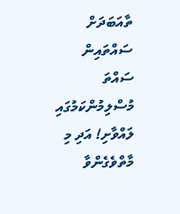ތާއަބަދަށް ސައްތައިން ސައްތަ މުސްލިމުންކަމުގައި ލައްވާށި! އަދި މި މާތްވެގެންވާ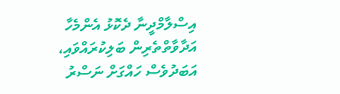އިސްލާމްދީނާ ދެކޮޅު އެންމެހާ އަދާވާތްތެރިން ބަލިކުރައްވައި، އަބަދުވެސް ހައްގަށް ނަސްރު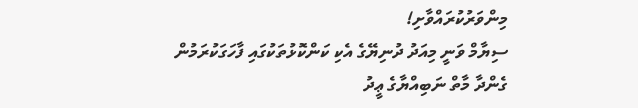މިންވަރުކުރައްވާށި!
ސިޔާމް ވަނީ މިއަދު ދުނިޔޭގެ އެކި ކަންކޮޅުތަކުގައި ފާހަގަކުރަމުން ގެންދާ މާތް ނަބިއްޔާގެ ޢީދު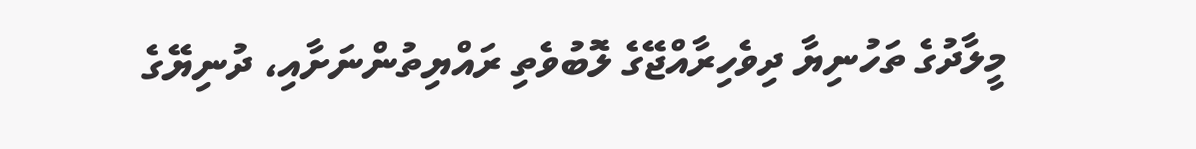މީލާދުގެ ތަހުނިޔާ ދިވެހިރާއްޖޭގެ ލޮބުވެތި ރައްޔިތުންނަށާއި، ދުނިޔޭގެ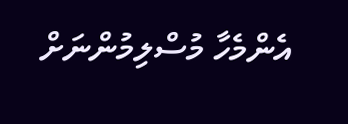އެންމެހާ މުސްލިމުންނަށް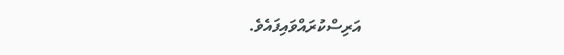އަރިސްކުރައްވައިފައެވެ.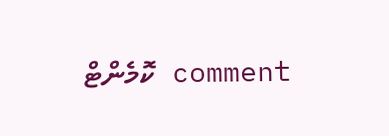comment ކޮމެންޓް